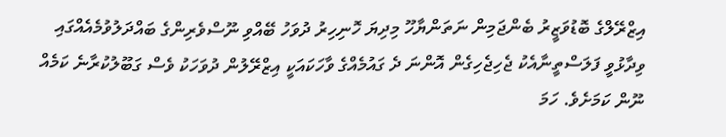އިޒްރޭލްގެ ބޮޑުވަޒީރު ބެންޖަމިން ނަތަންޔާހޫ މިދިޔަ ހޮނިހިރު ދުވަހު ބޭއްވި ނޫސްވެރިންގެ ބައްދަލުވުމެއެއްގައި ވިދާޅުވީ ފަލަސްތީނާއެކު ޖެހިޖެހިގެން އޮންނަ ދެ ގައުމެއްގެ ވާހަކައަކީ އިޒްރޭލުން ދުވަހަކު ވެސް ގަބޫލުކުރާނެ ކަމެއް ނޫން ކަމަށެވެ. ހަމަ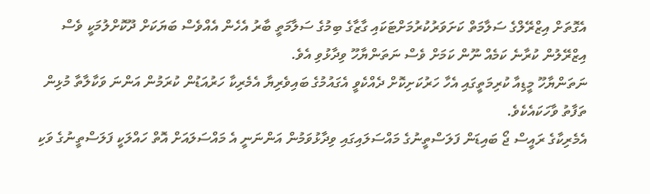އެގޮތަށް އިޒްރޭލްގެ ސަލާމަތް ކަށަވަރުކުރުމަށްޓަކައި ގާޒާގެ ބިމުގެ ސަލާމަތީ ބާރު އެހެން އެއްވެސް ބަޔަކަށް ދޫކޮށްލުމަކީ ވެސް އިޒްރޭލުން ކުރާނެ ކަމެއް ނޫން ކަމަށް ވެސް ނަތަންޔާހޫ ވިދާޅުވި އެވެ.
ނަތަންޔާހޫ މީޑިއާ ކުރިމަތީގައި އެހާ ހަރުކަށިކޮށް ދެއްކެވީ އެގައުމުގެ ބައިވެރިޔާ އެމެރިކާ ހަރުއަޑުން ކުރަމުން އަންނަ ވަކާލާތާ މުޅިން ތަފާތު ވާހަކައެކެވެ.
އެމެރިކާގެ ރައީސް ޖޯ ބައިޑަން ފަލަސްތީނުގެ މައްސަލައިގައި ވިދާޅުވަމުން އަންނަނީ އެ މައްސަލައަށް އޮތް ހައްލަކީ ފަލަސްތީނުގެ ވަކި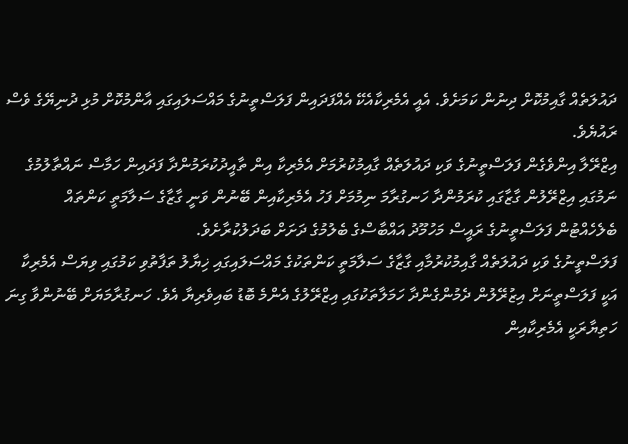ދައުލަތެއް ގާއިމުކޮށް ދިނުން ކަމަށެވެ. އެއީ އެމެރިކާއެކޭ އެއްފަދައިން ފަލަސްތީނުގެ މައްސަލައިގައި އާންމުކޮށް މުޅި ދުނިޔޭގެ ވެސް ރައުޔެވެ.
އިޒްރޭލާ އިންވެގެން ފަލަސްތީނުގެ ވަކި ދައުލަތެއް ގާއިމުކުރުމަށް އެމެރިކާ އިން ތާއީދުކުރަމުންދާ ފަދައިން ހަމާސް ނައްތާލުމުގެ ނަމުގައި އިޒްރޭލުން ގާޒާގައި ކުރަމުންދާ ހަނގުރާމަ ނިމުމަށް ފަހު އެމެރިކާއިން ބޭނުން ވަނީ ގާޒާގެ ސަލާމަތީ ކަންތައް ބެލެހެއްޓުން ފަލަސްތީނުގެ ރައީސް މަހުމޫދު އައްބާސްގެ ބެލުމުގެ ދަށަށް ބަދަލުކުރާށެވެ.
ފަލަސްތީނުގެ ވަކި ދައުލަތެއް ގާއިމުކުރުމާއި ގާޒާގެ ސަލާމަތީ ކަންތަކުގެ މައްސަލައިގައި ޚިޔާލު ތަފާތުވި ކަމުގައި ވިޔަސް އެމެރިކާ އަކީ ފަލަސްތީނަށް އިޒުރޭލުން ދެމުންގެންދާ ހަމަލާތަކުގައި އިޒްރޭލުގެ އެންމެ ބޮޑު ބައިވެރިޔާ އެވެ. ހަނގުރާމަޔަށް ބޭނުންވާ ގިނަ ހަތިޔާރަކީ އެމެރިކާއިން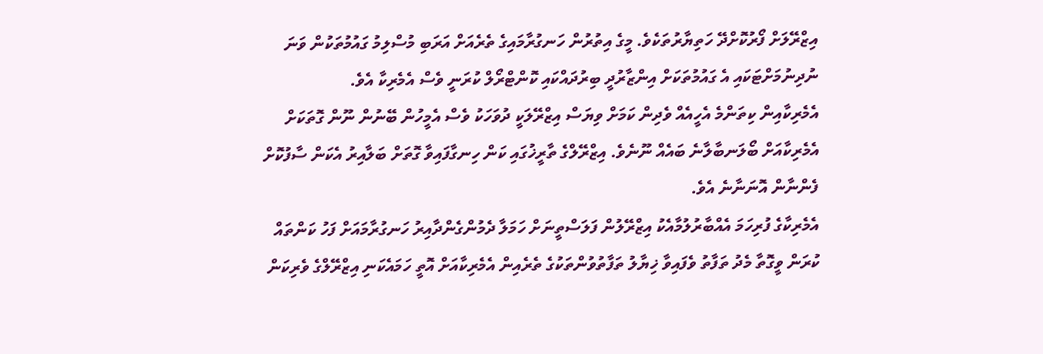އިޒްރޭލަށް ފޯރުކޮށްދޭ ހަތިޔާރުތަކެވެ. މީގެ އިތުރުން ހަނގުރާމައިގެ ތެރެއަށް އަރަބި މުސްލިމު ގައުމުތަކުން ވަނަ ނުދިނުމަށްޓަކައި އެ ގައުމުތަކަށް އިންޒާރުދީ ބިރުދައްކައި ކޮންޓްރޯލް ކުރަނީ ވެސް އެމެރިކާ އެވެ.
އެމެރިކާއިން ކިތަންމެ އެހީއެއް ވެދިން ކަމަށް ވިޔަސް އިޒްރޭލަކީ ދުވަހަކު ވެސް އެމީހުން ބޭނުން ނޫން ގޮތަކަށް އެމެރިކާއަށް ބޯލަނބާލާނެ ބައެއް ނޫނެވެ. އިޒްރޭލްގެ ތާރީޚުގައި ކަން ހިނގާފައިވާ ގޮތަށް ބަލާއިރު އެކަން ސާފުކޮށް ފެންނާން އޮނަނާނެ އެވެ.
އެމެރިކާގެ ފުރިހަމަ އެއްބާރުލުމާއެކު އިޒްރޭލުން ފަލަސްތީނަށް ހަމަލާ ދެމުންގެންދާއިރު ހަނގުރާމައަށް ފަހު ކަންތައް ކުރަން ވީގޮތާ މެދު ތަފާތު ވެފައިވާ ޚިޔާލު ތަފާތުވުންތަކުގެ ތެރެއިން އެމެރިކާއަށް އޮތީ ހަމައެކަނި އިޒްރޭލްގެ ވެރިކަން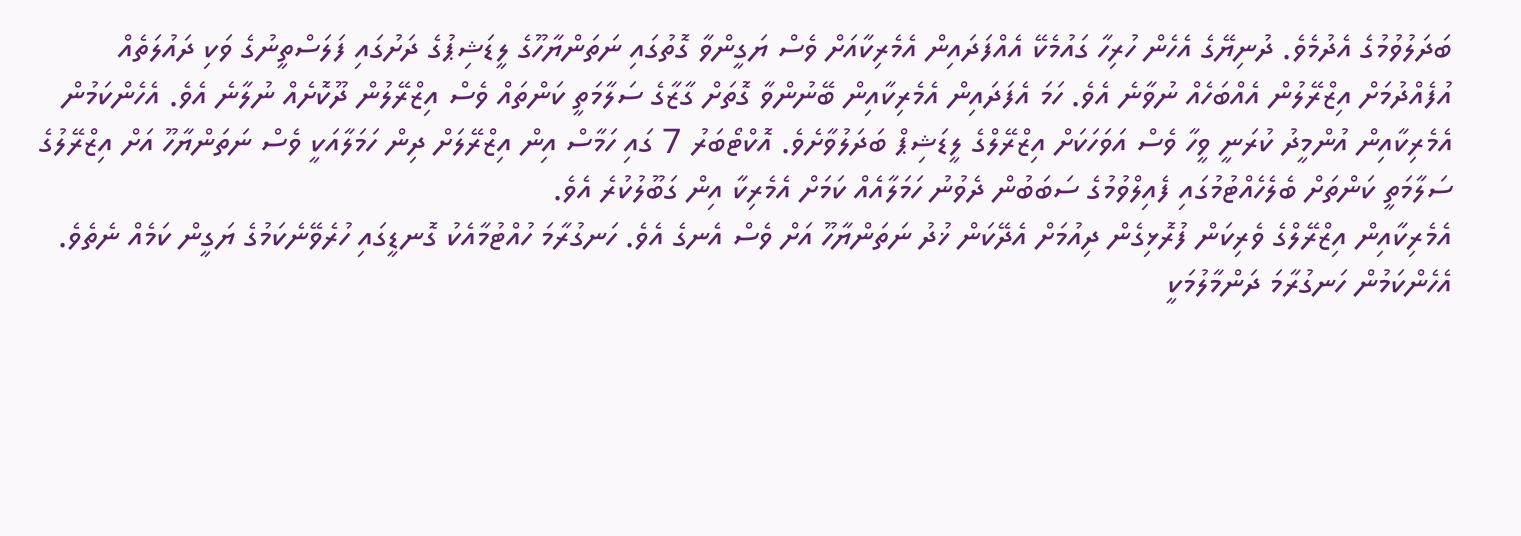ބަދަލުވުމުގެ އެދުމެވެ. ދުނިޔޭގެ އެހެން ހުރިހާ ގައުމެކޭ އެއްފަދައިން އެމެރިކާއަށް ވެސް ޔަގީންވާ ގޮތުގައި ނަތަންޔާހޫގެ ލީޑަޝިޕުގެ ދަށުގައި ފަލަސްތީނުގެ ވަކި ދައުލަތެއް އުފެއްދުމަށް އިޒްރޭލުން އެއްބަހެއް ނުވާނެ އެވެ. ހަމަ އެފަދައިން އެމެރިކާއިން ބޭނުންވާ ގޮތަށް ގާޒާގެ ސަލާމަތީ ކަންތައް ވެސް އިޒްރޭލުން ދޫކޮށެއް ނުލާނެ އެވެ. އެހެންކަމުން އެމެރިކާއިން އުންމީދު ކުރަނީ ވީހާ ވެސް އަވަހަކަށް އިޒްރޭލްގެ ލީޑަޝިޕް ބަދަލުވާށެވެ. އޮކްޓޯބަރު 7 ގައި ހަމާސް އިން އިޒްރޭލަށް ދިން ހަމަލާއަކީ ވެސް ނަތަންޔާހޫ އަށް އިޒްރޭލުގެ ސަލާމަތީ ކަންތަށް ބެލެހެއްޓުމުގައި ފެއިލްވުމުގެ ސަބަބުން ދެވުނު ހަމަލާއެއް ކަމަށް އެމެރިކާ އިން ގަބޫލުކުރެ އެވެ.
އެމެރިކާއިން އިޒްރޭލްގެ ވެރިކަން ފުރޮޅިގެން ދިއުމަށް އެދޭކަން ޚުދު ނަތަންޔާހޫ އަށް ވެސް އެނގެ އެވެ. ހަނގުރާމަ ހުއްޓުމާއެކު ގޮނޑީގައި ހުރެވޭނެކަމުގެ ޔަގީން ކަމެއް ނެތެވެ. އެހެންކަމުން ހަނގުރާމަ ދަންމާލުމަކީ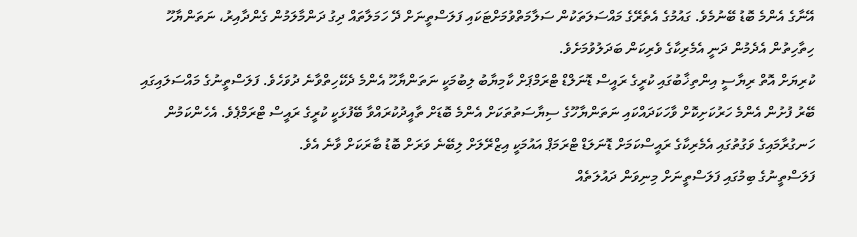އޭނާގެ އެންމެ ބޮޑު ބޭނުމެވެ. ގައުމުގެ އެތެރޭގެ މައްސަލަތަކުން ސަލާމަތްވުމަށްޓަކައި ފަލަސްތީނަށް ދޭ ހަމަލާތައް ދިގު ދަންމާލަމުން ގެންދާއިރު، ނަތަންޔާހޫ ހިތާހިތުން އެދެމުން ދަނީ އެމެރިކާގެ ވެރިކަން ބަދަލުވުމަށެވެ.
ކުރިޔަށް އޮތް ރިޔާސީ އިންތިޚާބުގައި ކުރީގެ ރައީސް ޑޮނަލްޑް ޓްރަމްޕަށް ކާމިޔާބު ލިބުމަކީ ނަތަންޔާހޫ އެންމެ ދެކޭހިތްވާނެ ދުވަހެވެ. ފަލަސްތީނުގެ މައްސަލައިގައި ބޭރު ފުށުން އެންމެ ހަރުކަށިކޮށް ވާހަކަދައްކައި ނަތަންޔާހޫގެ ސިޔާސަތުތަކަށް އެންމެ ބޮޑަށް ތާއީދުކުރައްވާ ބޭފުޅަކީ ކުރީގެ ރައީސް ޓްރަމްޕެވެ. އެހެންކަމުން ހަނގުރާމައިގެ ވަގުތުގައި އެމެރިކާގެ ރައީސްކަމަށް ޑޮނަލަޑް ޓްރަމަޕް އައުމަކީ އިޒްރޭލަށް ލިބޭނެ ވަރަށް ބޮޑު ބާރަކަށް ވާނެ އެވެ.
ފަލަސްތީނުގެ ބިމުގައި ފަލަސްތީނަށް މިނިވަން ދައުލަތެއް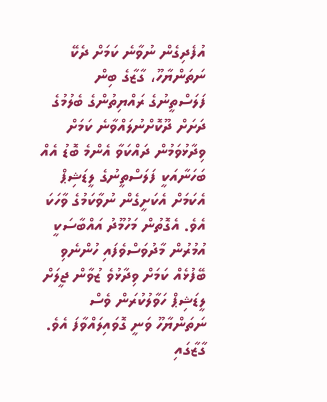އުފެދިގެން ނުވާނެ ކަމަށް ދެކޭ ނަތަންޔާހޫ، ގާޒާގެ ބިން ފަލަސްތީނުގެ ރައްޔިތުންގެ ބެލުމުގެ ދަށަށް ދޫކޮށްނުލައްވާނެ ކަމަށް ވިދާޅުވަމުން ދައްކަވާ އެންމެ ބޮޑު އެއް ބަހަނާއަކީ ފަލަސްތީނުގެ ލީޑަޝިޕް އެކަމަށް އެކަށީގެން ނުވާކަމުގެ ވާހަކަ އެވެ. އެގޮތުން މަހުމޫދު އައްބާސަކީ އުމުރުން މާދުވަސްވެފައި ހުންނެވި ބޭފުޅެއް ކަމަށް ވިދާޅުވެ ޒުވާން ޖީލަށް ލީޑަޝިޕް ހަވާލުކުރަން ވެސް ނަތަންޔާހޫ ވަނީ ގޮވައިލައްވާފަ އެވެ.
ގާޒާގައި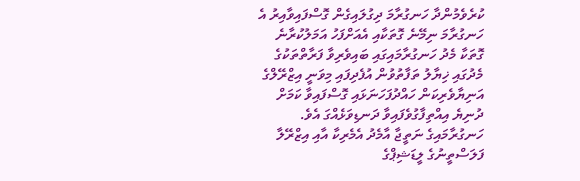ކުރެވެމުންދާ ހަނގުރާމަ ދިގުލައިގެން ގޮސްފައިވާއިރު އެ ހަނގުރާމަ ނިމޭނެ ގޮތަކާއި އެއަށްފަހު އަމަލުކުރާނެ ގޮތަކާ މެދު ހަނގުރާމައިގައި ބައިވެރިވާ ފަރާތްތަކުގެ މެދުގައި ޚިޔާލު ތަފާތުވުން އުފެދިފައި މިވަނީ އިޒްރޭލްގެ އަނިޔާވެރިކަން ހައްދުފަހަނަޅައި ގޮސްފައިވާ ކަމަށް ދުނިޔެ އިއްތިފާގުވެފައިވާ ދަނޑިވަޅެއްގަ އެވެ. ހަނގުރާމައިގެ ނަތީޖާ އާމެދު އެމެރިކާ އާއި އިޒްރޭލާ ފަލަސްތީނުގެ ލީޑަޝިޕްގެ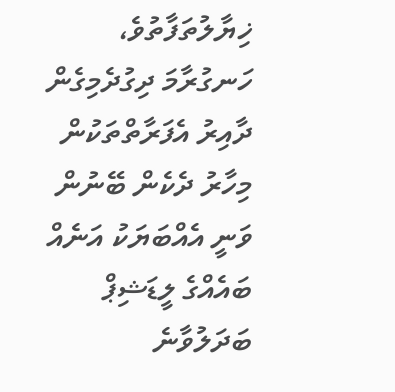ޚިޔާލުތަފާތުވެ، ހަނގުރާމަ ދިގުދެމިގެން ދާއިރު އެފަރާތްތަކުން މިހާރު ދެކެން ބޭނުން ވަނީ އެއްބަޔަކު އަނެއް ބައެއްގެ ލީޑަޝިޕް ބަދަލުވާނެ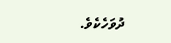ދުވަހެކެވެ.